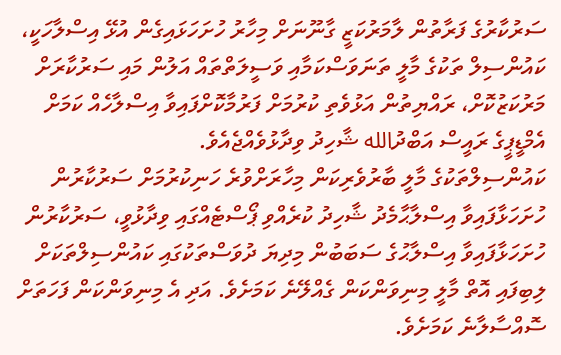ސަރުކާރުގެ ފަރާތުން ލާމަރުކަޒީ ގާނޫނަށް މިހާރު ހުށަހަޅައިގެން އުޅޭ އިސްލާހަކީ، ކައުންސިލް ތަކުގެ މާލީ ތަނަވަސްކަމާއި ވަސީލަތްތައް އަލުން މައި ސަރުކާރަށް މަރުކަޒުކޮށް، ރައްޔިތުން އަޅުވެތި ކުރުމަށް ފަރުމާކޮށްފައިވާ އިސްލާހެއް ކަމަށް އެމްޑީޕީގެ ރައީސް އަބްދުالله ޝާހިދު ވިދާޅުވެއްޖެއެވެ.
ކައުންސިލްތަކުގެ މާލީ ބާރުވެރިކަން މިހާރަށްވުރެ ހަނިކުރުމަށް ސަރުކާރުން ހުށަހަޅާފައިވާ އިސްލާޙާމެދު ޝާހިދު ކުރެއްވި ޕޯސްޓެއްގައި ވިދާޅުވީ، ސަރުކާރުން ހުށަހަޅާފައިވާ އިސްލާޙުގެ ސަބަބުން މިދިޔަ ދުވަސްތަކުގައި ކައުންސިލްތަކަށް ލިބިފައި އޮތް މާލީ މިނިވަންކަން ގެއްލޭނެ ކަމަށެވެ. އަދި އެ މިނިވަންކަން ފަހަތަށް ސޮއްސާލާނެ ކަމަށެވެ.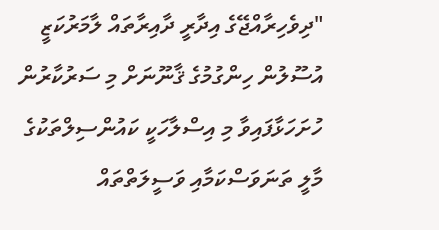"ދިވެހިރާއްޖޭގެ އިދާރީ ދާއިރާތައް ލާމަރުކަޒީ އުސޫލުން ހިންގުމުގެ ޤާނޫނަށް މި ސަރުކާރުން ހުށަހަޅާފައިވާ މި އިސްލާހަކީ ކައުންސިލްތަކުގެ މާލީ ތަނަވަސްކަމާއި ވަސީލަތްތައް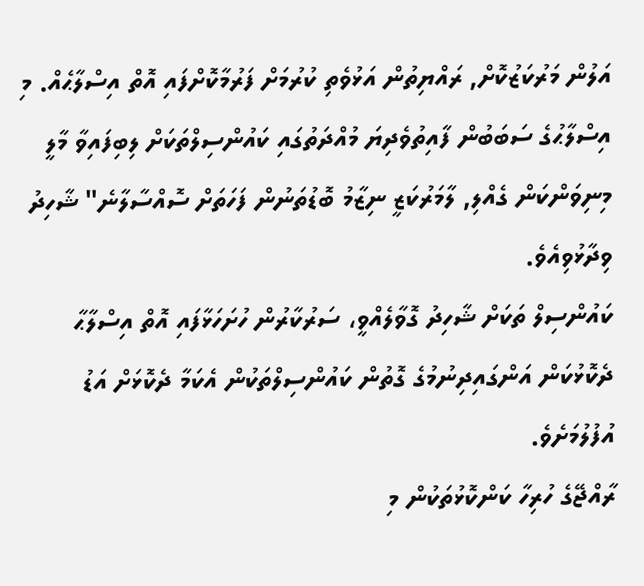އަލުން މަރުކަޒުކޮށް, ރައްޔިތުން އަޅުވެތި ކުރުމަށް ފަރުމާކޮށްފައި އޮތް އިސްލާޙެއް. މި އިސްލާޙުގެ ސަބަބުން ފާއިތުވެދިޔަ މުއްދަތުގައި ކައުންސިލްތަކަށް ލިބިފައިވާ މާލީ މިނިވަންކަން ގެއްލި, ލާމަރުކަޒީ ނިޒާމު ބޮޑުތަނުން ފަހަތަށް ސޮއްސާލާނެ" ޝާހިދު ވިދާޅުވިއެވެ.
ކައުންސިލް ތަކަށް ޝާހިދު ގޮވާލެއްވީ، ސަރުކާރުން ހުށަހަޅާފައި އޮތް އިސްލާޙާ ދެކޮޅުކަން އަންގައިދިނުމުގެ ގޮތުން ކައުންސިލްތަކުން އެކަމާ ދެކޮޅަށް އަޑު އުފުލުމަށެވެ.
ރާއްޖޭގެ ހުރިހާ ކަންކޮޅުތަކުން މި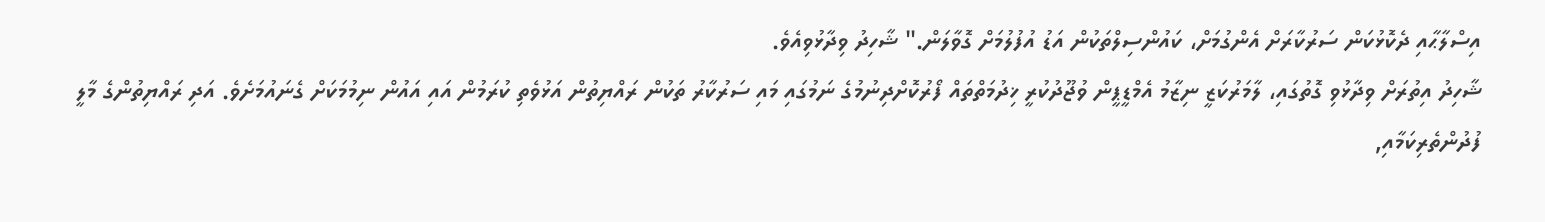އިސްލާޙާއި ދެކޮޅުކަން ސަރުކާރަށް އެންގުމަށް، ކައުންސިލްތަކުން އަޑު އުފުލުމަށް ގޮވާލަން." ޝާހިދު ވިދާޅުވިއެވެ.
ޝާހިދު އިތުރަށް ވިދާޅުވި ގޮތުގައި، ލާމަރުކަޒީ ނިޒާމު އެމްޑީޕީން ވުޖޫދުކުރީ ޚިދުމަތްތައް ފޯރުކޮށްދިނުމުގެ ނަމުގައި މައި ސަރުކާރު ތަކުން ރައްޔިތުން އަޅުވެތި ކުރަމުން އައި އައުން ނިމުމަކަށް ގެނައުމަށެވެ. އަދި ރައްޔިތުންގެ މާލީ ފުދުންތެރިކަމާއި,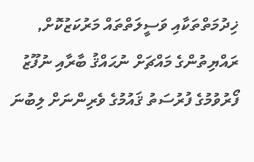ޚިދުމަތްތަކާއި ވަސީލަތްތައް މަރުކަޒުކޮށް, ރައްޔިތުންގެ މައްޗަށް ނުޙައްޤު ބާރާއި ނުފޫޒު ފޯރުވުމުގެ ފުރުސަތު ޤައުމުގެ ވެރިންނަށް ލިބުނަ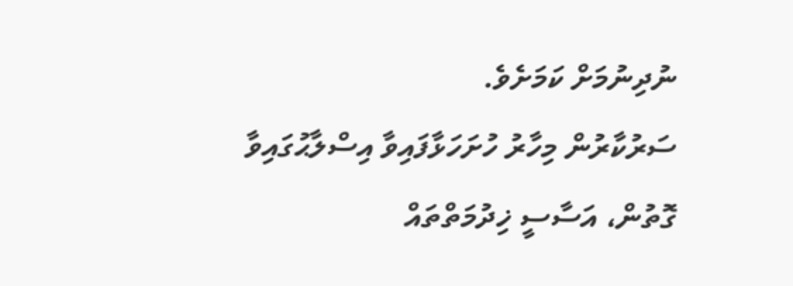ނުދިނުމަށް ކަމަށެވެ.
ސަރުކާރުން މިހާރު ހުށަހަޅާފައިވާ އިސްލާޙުގައިވާ ގޮތުން، އަސާސީ ޚިދުމަތްތައް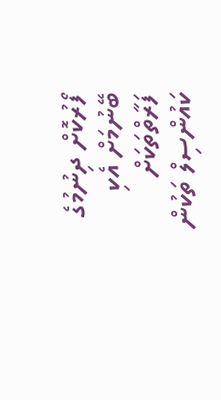ފޯރުކޮށް ދިނުމުގެ ބޭނުމަށް އެކި ފަރާތްތަކަށް ކައުންސިލް ތަކުން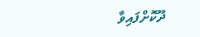ދޫކޮށްފައިވާ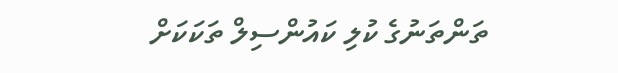ތަންތަނުގެ ކުލި ކައުންސިލް ތަކަކަށް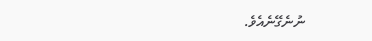ނުނެގޭނެއެވެ.